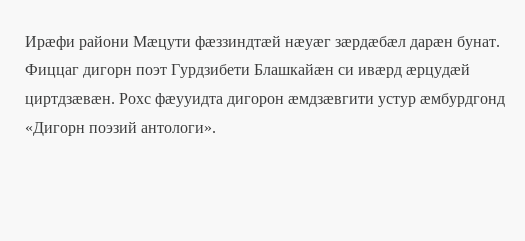Ирæфи райони Мæцути фæззиндтæй нæуæг зæрдæбæл дарæн бунат.
Фиццаг дигорн поэт Гурдзибети Блашкайæн си ивæрд æрцудæй циртдзæвæн. Рохс фæууидта дигорон æмдзæвгити устур æмбурдгонд «Дигорн поэзий антологи».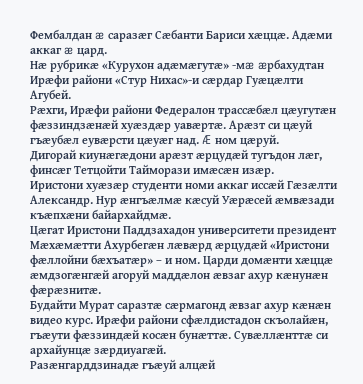Фембалдан æ саразæг Сæбанти Бариси хæццæ. Адæми аккаг æ цард.
Нæ рубрикæ «Курухон адæмæгутæ» -мæ æрбахудтан Ирæфи райони «Стур Нихас»-и сæрдар Гуæцæлти Агубей.
Рæхги, Ирæфи райони Федералон трассæбæл цæугутæн фæззиндзæнæй хуæздæр уавæртæ. Арæзт си цæуй гъæубæл еувæрсти цæуæг над. Æ ном цæруй.
Дигорай киунæгæдони арæзт æрцудæй тугъдон лæг, финсæг Тетцойти Тайморази имæсæн изæр.
Иристони хуæзæр студенти номи аккаг иссæй Гæзæлти Александр. Нур æнгъæлмæ кæсуй Уæрæсей æмвæзади къæпхæни байархайдмæ.
Цæгат Иристони Паддзахадон университети президент Мæхæмæтти Ахурбегæн лæвæрд æрцудæй «Иристони фæллойни бæхъатæр» – и ном. Царди домæнти хæццæ æмдзогæнгæй агоруй маддæлон æвзаг ахур кæнунæн фæрæзнитæ.
Будайти Мурат саразтæ сæрмагонд æвзаг ахур кæнæн видео курс. Ирæфи райони сфæлдистадон скъолайæн, гъæути фæззиндæй косæн бунæттæ. Сувæллæнттæ си архайунцæ зæрдиуагæй.
Разæнгарддзинадæ гъæуй алцæй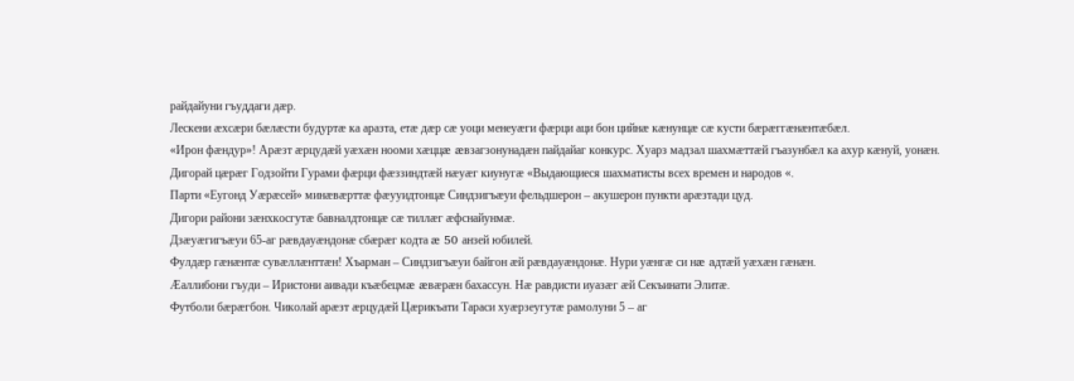райдайуни гъуддаги дæр.
Лескени æхсæри бæлæсти будуртæ ка аразта, етæ дæр сæ уоци менеуæги фæрци аци бон цийнæ кæнунцæ сæ кусти бæрæггæнæнтæбæл.
«Ирон фæндур»! Арæзт æрцудæй уæхæн нооми хæццæ æвзагзонунадæн пайдайаг конкурс. Хуарз мадзал шахмæттæй гъазунбæл ка ахур кæнуй, уонæн.
Дигорай цæрæг Годзойти Гурами фæрци фæззиндтæй нæуæг киунугæ «Выдающиеся шахматисты всех времен и народов «.
Парти «Еугонд Уæрæсей» минæвæрттæ фæууидтонцæ Синдзигъæуи фельдшерон – акушерон пункти арæзтади цуд.
Дигори райони зæнхкосгутæ бавналдтонцæ сæ тиллæг æфснайунмæ.
Дзæуæгигъæуи 65-аг рæвдауæндонæ сбæрæг кодта æ 50 анзей юбилей.
Фулдæр гæнæнтæ сувæллæнттæн! Хъарман – Синдзигъæуи байгон æй рæвдауæндонæ. Нури уæнгæ си нæ aдтæй уæхæн гæнæн.
Æaллибони гъуди – Иристони аивади къæбецмæ æвæрæн бахассун. Нæ равдисти иуазæг æй Секъинати Элитæ.
Футболи бæрæгбон. Чиколай арæзт æрцудæй Цæрикъати Тараси хуæрзеугутæ рамолуни 5 – аг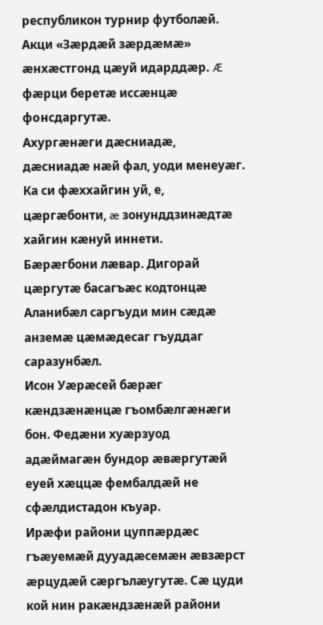республикон турнир футболæй.
Акци «Зæрдæй зæрдæмæ» æнхæстгонд цæуй идарддæр. Æ фæрци беретæ иссæнцæ фoнсдаргутæ.
Ахургæнæги дæсниадæ, дæсниадæ нæй фал, уоди менеуæг. Ка си фæххайгин уй, е, цæргæбонти, æ зонунддзинæдтæ хайгин кæнуй иннети.
Бæрæгбони лæвар. Дигорай цæргутæ басагъæс кодтонцæ Аланибæл саргъуди мин сæдæ анземæ цæмæдесаг гъуддаг саразунбæл.
Исон Уæрæсей бæрæг кæндзæнæнцæ гъомбæлгæнæги бон. Федæни хуæрзуод адæймагæн бундор æвæргутæй еуей хæццæ фембалдæй не сфæлдистадон къуар.
Ирæфи райони цуппæрдæс гъæуемæй дууадæсемæн æвзæрст æрцудæй сæргълæугутæ. Сæ цуди кой нин ракæндзæнæй райони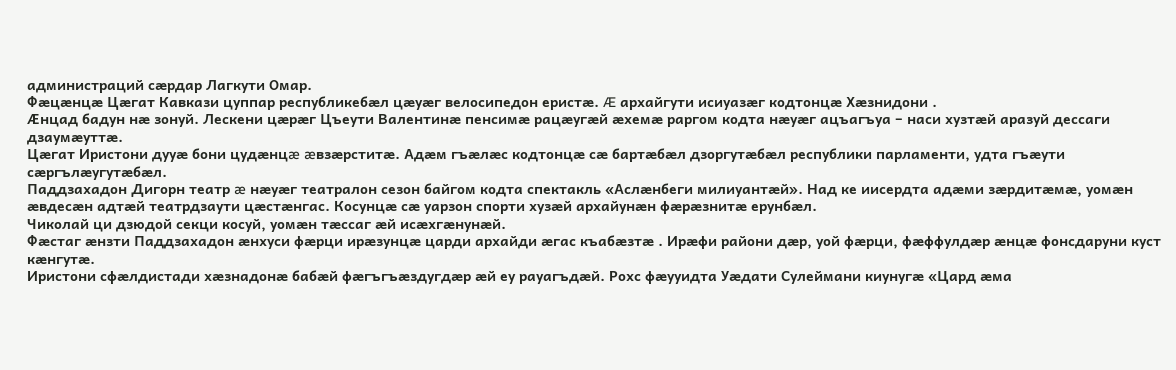администраций сæрдар Лагкути Омар.
Фæцæнцæ Цæгат Кавкази цуппар республикебæл цæуæг велосипедон еристæ. Æ архайгути исиуазæг кодтонцæ Хæзнидони .
Æнцад бадун нæ зонуй. Лескени цæрæг Цъеути Валентинæ пенсимæ рацæугæй æхемæ раргом кодта нæуæг ацъагъуа – наси хузтæй аразуй дессаги дзаумæуттæ.
Цæгат Иристони дууæ бони цудæнцæ æвзæрститæ. Адæм гъæлæс кодтонцæ сæ бартæбæл дзоргутæбæл республики парламенти, удта гъæути сæргълæугутæбæл.
Паддзахадон Дигорн театр æ нæуæг театралон сезон байгом кодта спектакль «Аслæнбеги милиуантæй». Над ке иисердта адæми зæрдитæмæ, уомæн æвдесæн адтæй театрдзаути цæстæнгас. Косунцæ сæ уарзон спорти хузæй архайунæн фæрæзнитæ ерунбæл.
Чиколай ци дзюдой секци косуй, уомæн тæссаг æй исæхгæнунæй.
Фæстаг æнзти Паддзахадон æнхуси фæрци ирæзунцæ царди архайди æгас къабæзтæ . Ирæфи райони дæр, уой фæрци, фæффулдæр æнцæ фонсдаруни куст кæнгутæ.
Иристони сфæлдистади хæзнадонæ бабæй фæгъгъæздугдæр æй еу рауагъдæй. Рохс фæууидта Уæдати Сулеймани киунугæ «Цард æма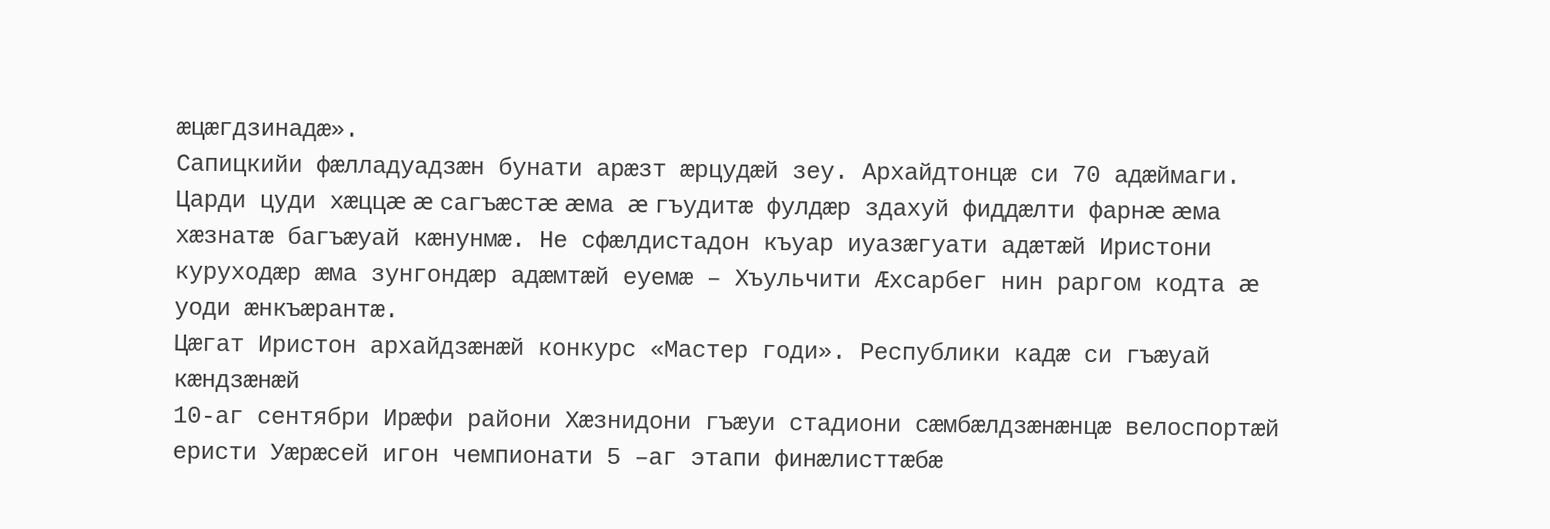æцæгдзинадæ».
Сапицкийи фæлладуадзæн бунати арæзт æрцудæй зеу. Архайдтонцæ си 70 адæймаги.
Царди цуди хæццæ æ сагъæстæ æма æ гъудитæ фулдæр здахуй фиддæлти фарнæ æма хæзнатæ багъæуай кæнунмæ. Не сфæлдистадон къуар иуазæгуати адæтæй Иристони куруходæр æма зунгондæр адæмтæй еуемæ – Хъульчити Æхсарбег нин раргом кодта æ уоди æнкъæрантæ.
Цæгат Иристон архайдзæнæй конкурс «Мастер годи». Республики кадæ си гъæуай кæндзæнæй
10-аг сентябри Ирæфи райони Хæзнидони гъæуи стадиони сæмбæлдзæнæнцæ велоспортæй еристи Уæрæсей игон чемпионати 5 –аг этапи финæлисттæбæ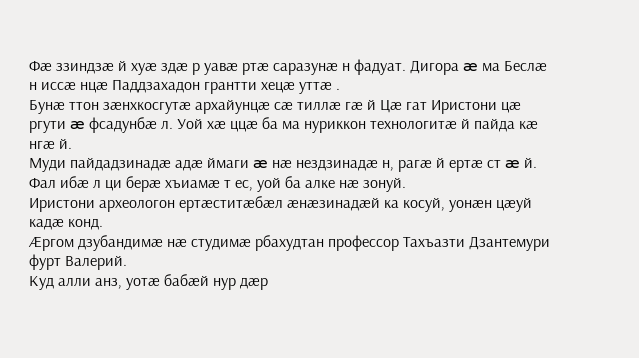Фæ ззиндзæ й хуæ здæ р уавæ ртæ саразунæ н фадуат. Дигора æ ма Беслæ н иссæ нцæ Паддзахадон грантти хецæ уттæ .
Бунæ ттон зæнхкосгутæ архайунцæ сæ тиллæ гæ й Цæ гат Иристони цæ ргути æ фсадунбæ л. Уой хæ ццæ ба ма нуриккон технологитæ й пайда кæ нгæ й.
Муди пайдадзинадæ адæ ймаги æ нæ нездзинадæ н, рагæ й ертæ ст æ й. Фал ибæ л ци берæ хъиамæ т ес, уой ба алке нæ зонуй.
Иристони археологон ертæститæбæл æнæзинадæй ка косуй, уонæн цæуй кадæ конд.
Æргом дзубандимæ нæ студимæ рбахудтан профессор Тахъазти Дзантемури фурт Валерий.
Куд алли анз, уотæ бабæй нур дæр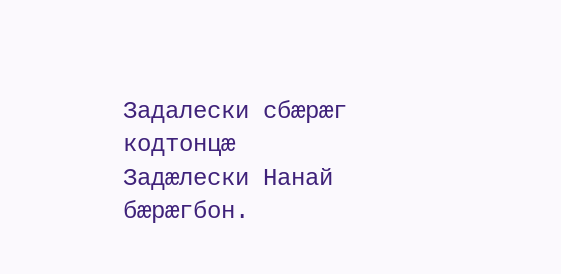Задалески сбæрæг кодтонцæ Задæлески Нанай бæрæгбон.